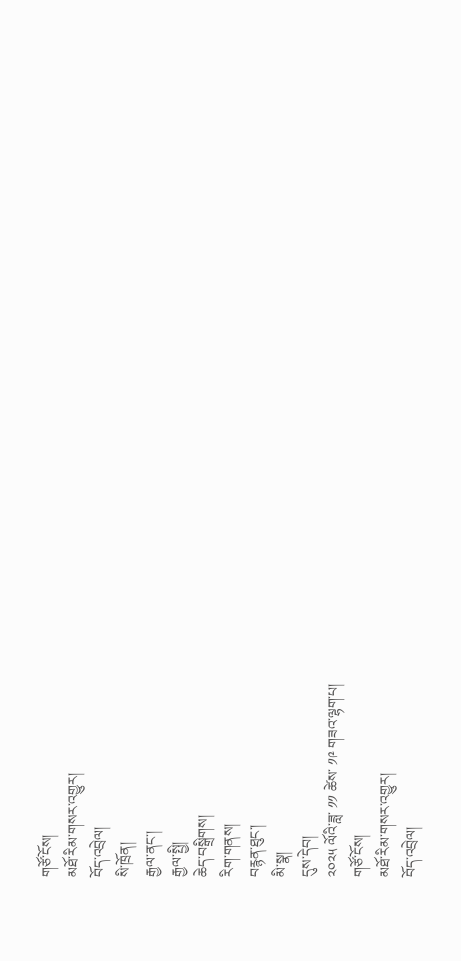གཙོ་ངོས།
མཐོ་རིམ་གསར་འགྱུར།
བོད་འབྲེལ།
སི་ཁྲོན།
རྒྱལ་ནང་།
རྒྱལ་སྤྱི།
ཆེད་བསྒྲིགས།
རིག་གནས།
བརྙན་ཐུང་།
མི་སྣ།
དུས་དེབ།
༢༠༢༥ ལོའི་ཟླ་ ༡༡ ཚེས་ ༡༩ གཟའ་ལྷག་པ།
གཙོ་ངོས།
མཐོ་རིམ་གསར་འགྱུར།
བོད་འབྲེལ།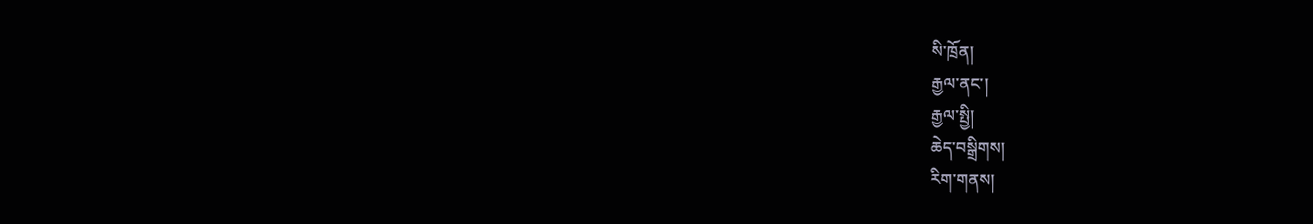སི་ཁྲོན།
རྒྱལ་ནང་།
རྒྱལ་སྤྱི།
ཆེད་བསྒྲིགས།
རིག་གནས།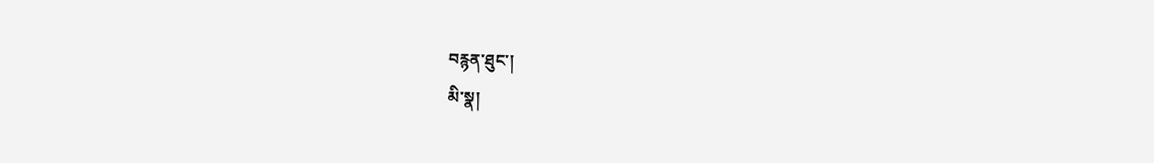བརྙན་ཐུང་།
མི་སྣ།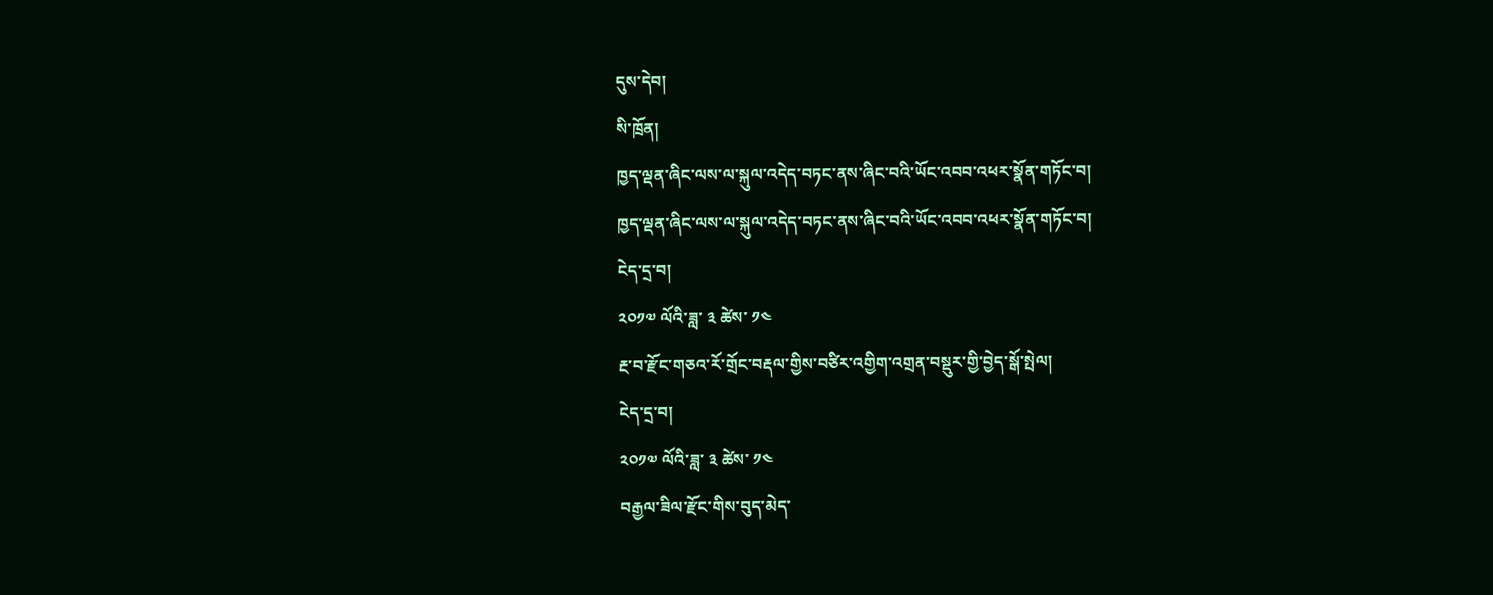དུས་དེབ།
སི་ཁྲོན།
ཁྱད་ལྡན་ཞིང་ལས་ལ་སྐུལ་འདེད་བཏང་ནས་ཞིང་བའི་ཡོང་འབབ་འཕར་སྣོན་གཏོང་བ།
ཁྱད་ལྡན་ཞིང་ལས་ལ་སྐུལ་འདེད་བཏང་ནས་ཞིང་བའི་ཡོང་འབབ་འཕར་སྣོན་གཏོང་བ།
ངེད་དྲ་བ།
༢༠༡༧ ལོའི་ཟླ་ ༣ ཚེས་ ༡༤
རྔ་བ་རྫོང་གཅའ་རོ་གྲོང་བརྡལ་གྱིས་བཙིར་འགྱིག་འགྲན་བསྡུར་གྱི་བྱེད་སྒོ་སྤེལ།
ངེད་དྲ་བ།
༢༠༡༧ ལོའི་ཟླ་ ༣ ཚེས་ ༡༤
བརྒྱལ་ཟིལ་རྫོང་གིས་བུད་མེད་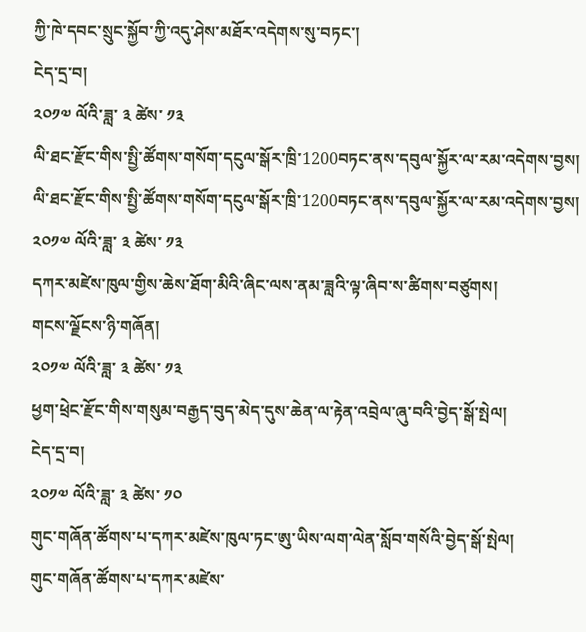ཀྱི་ཁེ་དབང་སྲུང་སྐྱོབ་ཀྱི་འདུ་ཤེས་མཐོར་འདེགས་སུ་བཏང་།
ངེད་དྲ་བ།
༢༠༡༧ ལོའི་ཟླ་ ༣ ཚེས་ ༡༣
ལི་ཐང་རྫོང་གིས་སྤྱི་ཚོགས་གསོག་དངུལ་སྒོར་ཁྲི་1200བཏང་ནས་དབུལ་སྐྱོར་ལ་རམ་འདེགས་བྱས།
ལི་ཐང་རྫོང་གིས་སྤྱི་ཚོགས་གསོག་དངུལ་སྒོར་ཁྲི་1200བཏང་ནས་དབུལ་སྐྱོར་ལ་རམ་འདེགས་བྱས།
༢༠༡༧ ལོའི་ཟླ་ ༣ ཚེས་ ༡༣
དཀར་མཛེས་ཁུལ་གྱིས་ཆེས་ཐོག་མིའི་ཞིང་ལས་ནམ་ཟླའི་ལྟ་ཞིབ་ས་ཚིགས་བཙུགས།
གངས་ལྗོངས་ཉི་གཞོན།
༢༠༡༧ ལོའི་ཟླ་ ༣ ཚེས་ ༡༣
ཕྱག་ཕྲེང་རྫོང་གིས་གསུམ་བརྒྱད་བུད་མེད་དུས་ཆེན་ལ་རྟེན་འབྲེལ་ཞུ་བའི་བྱེད་སྒོ་སྤེལ།
ངེད་དྲ་བ།
༢༠༡༧ ལོའི་ཟླ་ ༣ ཚེས་ ༡༠
གུང་གཞོན་ཚོགས་པ་དཀར་མཛེས་ཁུལ་ཏང་ཨུ་ཡིས་ལག་ལེན་སློབ་གསོའི་བྱེད་སྒོ་སྤེལ།
གུང་གཞོན་ཚོགས་པ་དཀར་མཛེས་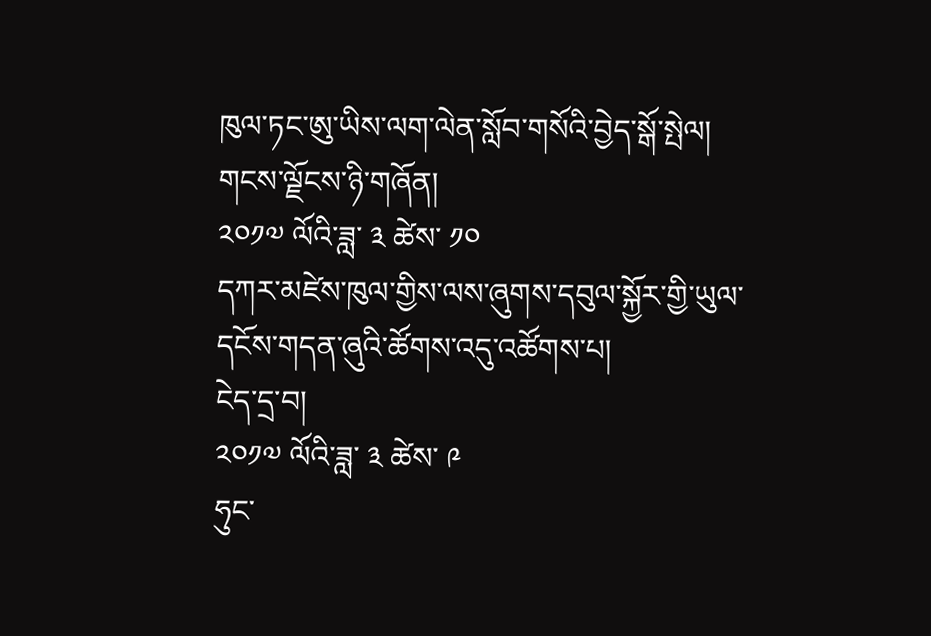ཁུལ་ཏང་ཨུ་ཡིས་ལག་ལེན་སློབ་གསོའི་བྱེད་སྒོ་སྤེལ།
གངས་ལྗོངས་ཉི་གཞོན།
༢༠༡༧ ལོའི་ཟླ་ ༣ ཚེས་ ༡༠
དཀར་མཛེས་ཁུལ་གྱིས་ལས་ཞུགས་དབུལ་སྐྱོར་གྱི་ཡུལ་དངོས་གདན་ཞུའི་ཚོགས་འདུ་འཚོགས་པ།
ངེད་དྲ་བ།
༢༠༡༧ ལོའི་ཟླ་ ༣ ཚེས་ ༩
ཧུང་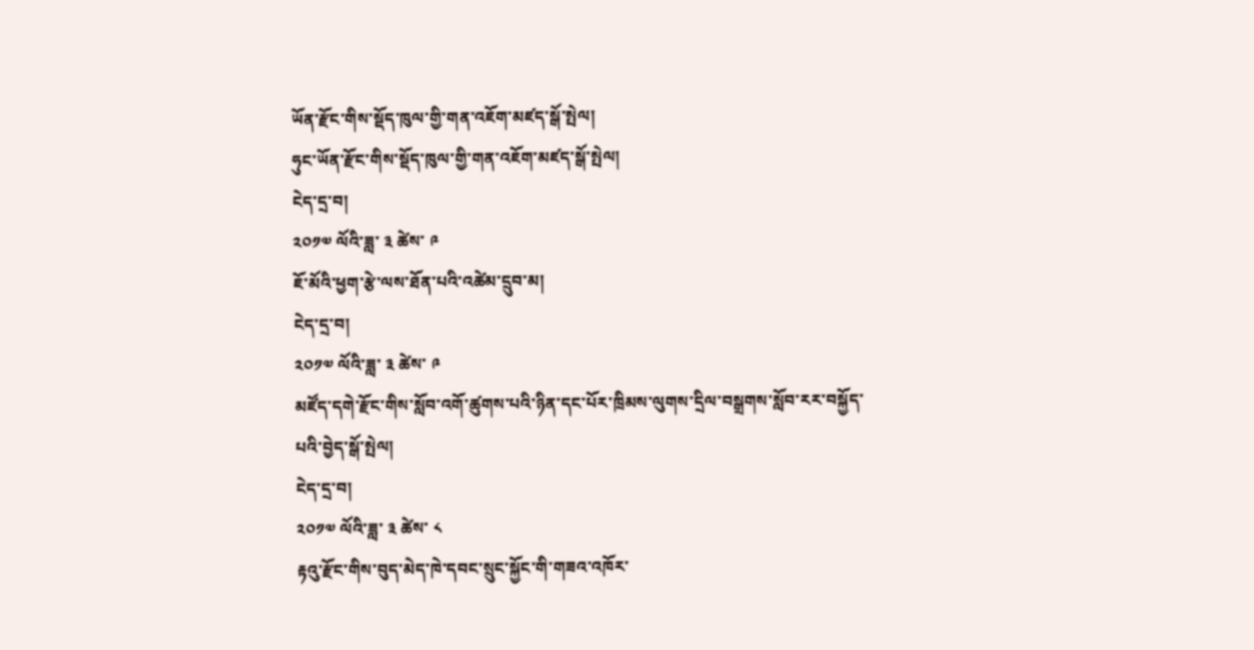ཡོན་རྫོང་གིས་སྡོད་ཁུལ་གྱི་གན་འཇོག་མཛད་སྒོ་སྤེལ།
ཧུང་ཡོན་རྫོང་གིས་སྡོད་ཁུལ་གྱི་གན་འཇོག་མཛད་སྒོ་སྤེལ།
ངེད་དྲ་བ།
༢༠༡༧ ལོའི་ཟླ་ ༣ ཚེས་ ༩
ཇོ་མོའི་ཕྱག་རྩེ་ལས་ཐོན་པའི་འཚེམ་དྲུབ་མ།
ངེད་དྲ་བ།
༢༠༡༧ ལོའི་ཟླ་ ༣ ཚེས་ ༩
མཛོད་དགེ་རྫོང་གིས་སློབ་འགོ་ཚུགས་པའི་ཉིན་དང་པོར་ཁྲིམས་ལུགས་དྲིལ་བསྒྲགས་སློབ་རར་བསྐྱོད་པའི་བྱེད་སྒོ་སྤེལ།
ངེད་དྲ་བ།
༢༠༡༧ ལོའི་ཟླ་ ༣ ཚེས་ ༨
རྟའུ་རྫོང་གིས་བུད་མེད་ཁེ་དབང་སྲུང་སྐྱོང་གི་གཟའ་འཁོར་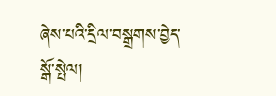ཞེས་པའི་དྲིལ་བསྒྲགས་བྱེད་སྒོ་སྤེལ།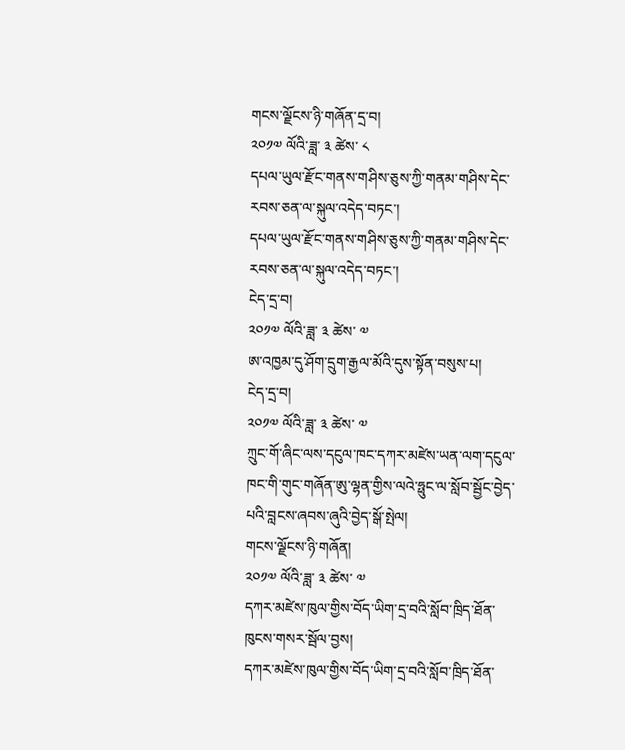གངས་ལྗོངས་ཉི་གཞོན་དྲ་བ།
༢༠༡༧ ལོའི་ཟླ་ ༣ ཚེས་ ༨
དཔལ་ཡུལ་རྫོང་གནས་གཤིས་ཅུས་ཀྱི་གནམ་གཤིས་དེང་རབས་ཅན་ལ་སྐུལ་འདེད་བཏང་།
དཔལ་ཡུལ་རྫོང་གནས་གཤིས་ཅུས་ཀྱི་གནམ་གཤིས་དེང་རབས་ཅན་ལ་སྐུལ་འདེད་བཏང་།
ངེད་དྲ་བ།
༢༠༡༧ ལོའི་ཟླ་ ༣ ཚེས་ ༧
ཨ་འཁྱམ་དུ་ཤོག་དྲུག་རྒྱལ་མོའི་དུས་སྟོན་བསུས་པ།
ངེད་དྲ་བ།
༢༠༡༧ ལོའི་ཟླ་ ༣ ཚེས་ ༧
ཀྲུང་གོ་ཞིང་ལས་དངུལ་ཁང་དཀར་མཛེས་ཡན་ལག་དངུལ་ཁང་གི་གུང་གཞོན་ཨུ་ལྷན་གྱིས་ལའེ་ཧྥུང་ལ་སློབ་སྦྱོང་བྱེད་པའི་བླངས་ཞབས་ཞུའི་བྱེད་སྒོ་སྤེལ།
གངས་ལྗོངས་ཉི་གཞོན།
༢༠༡༧ ལོའི་ཟླ་ ༣ ཚེས་ ༧
དཀར་མཛེས་ཁུལ་གྱིས་བོད་ཡིག་དྲ་བའི་སློབ་ཁྲིད་ཐོན་ཁུངས་གསར་སྦོལ་བྱས།
དཀར་མཛེས་ཁུལ་གྱིས་བོད་ཡིག་དྲ་བའི་སློབ་ཁྲིད་ཐོན་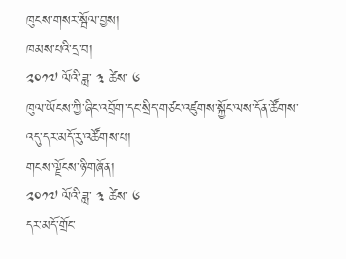ཁུངས་གསར་སྦོལ་བྱས།
ཁམས་པའི་དྲ་བ།
༢༠༡༧ ལོའི་ཟླ་ ༣ ཚེས་ ༦
ཁུལ་ཡོངས་ཀྱི་ཞིང་འབྲོག་དང་སྲིད་གཙང་འཛུགས་སྐྱོང་ལས་དོན་ཚོགས་འདུ་དར་མདོ་རུ་འཚོགས་པ།
གངས་ལྗོངས་ཉི་གཞོན།
༢༠༡༧ ལོའི་ཟླ་ ༣ ཚེས་ ༦
དར་མདོ་གྲོང་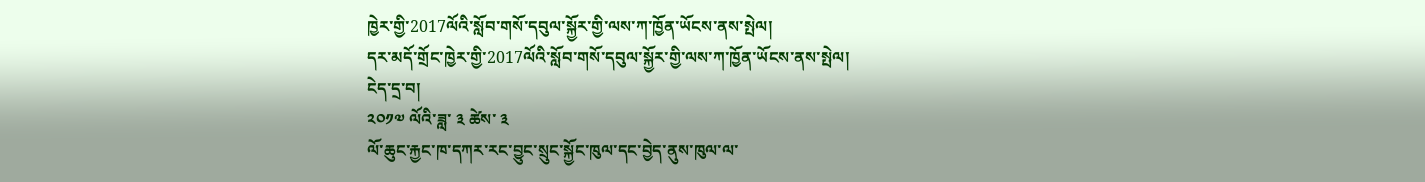ཁྱེར་གྱི་2017ལོའི་སློབ་གསོ་དབུལ་སྐྱོར་གྱི་ལས་ཀ་ཁྱོན་ཡོངས་ནས་སྤེལ།
དར་མདོ་གྲོང་ཁྱེར་གྱི་2017ལོའི་སློབ་གསོ་དབུལ་སྐྱོར་གྱི་ལས་ཀ་ཁྱོན་ཡོངས་ནས་སྤེལ།
ངེད་དྲ་བ།
༢༠༡༧ ལོའི་ཟླ་ ༣ ཚེས་ ༣
ལོ་ཆུང་རྐྱང་ཁ་དཀར་རང་བྱུང་སྲུང་སྐྱོང་ཁུལ་དང་བྱེད་ནུས་ཁུལ་ལ་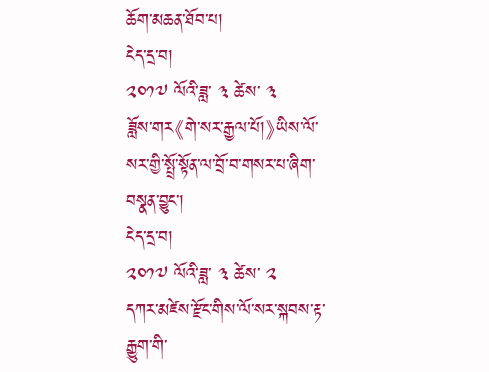ཆོག་མཆན་ཐོབ་པ།
ངེད་དྲ་བ།
༢༠༡༧ ལོའི་ཟླ་ ༣ ཚེས་ ༣
ཟློས་གར《གེ་སར་རྒྱལ་པོ།》ཡིས་ལོ་སར་གྱི་སྤྲོ་སྟོན་ལ་བྲོ་བ་གསར་པ་ཞིག་བསྣན་བྱུང་།
ངེད་དྲ་བ།
༢༠༡༧ ལོའི་ཟླ་ ༣ ཚེས་ ༢
དཀར་མཛེས་རྫོང་གིས་ལོ་སར་སྐབས་རྟ་རྒྱུག་གི་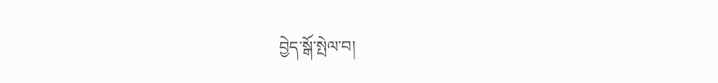བྱེད་སྒོ་སྤེལ་བ།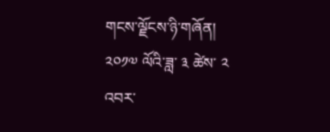གངས་ལྗོངས་ཉི་གཞོན།
༢༠༡༧ ལོའི་ཟླ་ ༣ ཚེས་ ༢
འབར་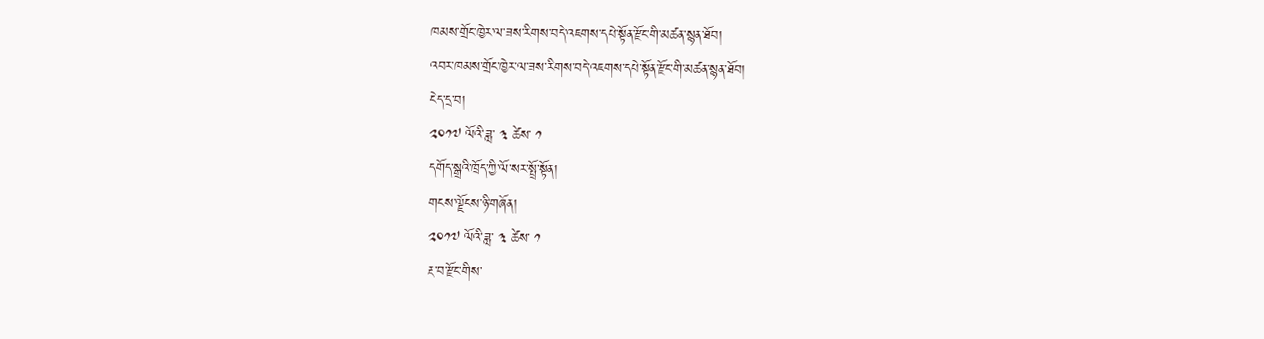ཁམས་གྲོང་ཁྱེར་ལ་ཟས་རིགས་བདེ་འཇགས་དཔེ་སྟོན་རྫོང་གི་མཚན་སྙན་ཐོབ།
འབར་ཁམས་གྲོང་ཁྱེར་ལ་ཟས་རིགས་བདེ་འཇགས་དཔེ་སྟོན་རྫོང་གི་མཚན་སྙན་ཐོབ།
ངེད་དྲ་བ།
༢༠༡༧ ལོའི་ཟླ་ ༣ ཚེས་ ༡
དགོད་སྒྲའི་ཁྲོད་ཀྱི་ལོ་སར་སྤྲོ་སྟོན།
གངས་ལྗོངས་ཉི་གཞོན།
༢༠༡༧ ལོའི་ཟླ་ ༣ ཚེས་ ༡
རྔ་བ་རྫོང་གིས་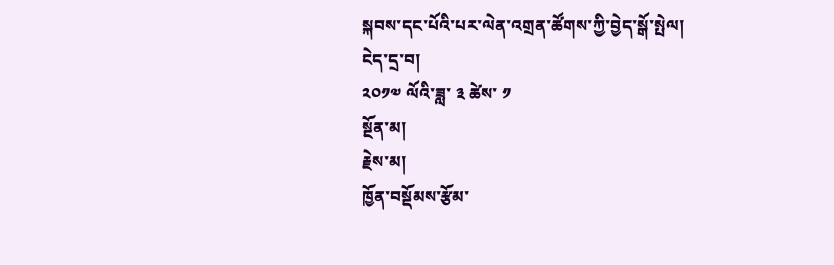སྐབས་དང་པོའི་པར་ལེན་འགྲན་ཚོགས་ཀྱི་བྱེད་སྒོ་སྤེལ།
ངེད་དྲ་བ།
༢༠༡༧ ལོའི་ཟླ་ ༣ ཚེས་ ༡
སྔོན་མ།
རྗེས་མ།
ཁྱོན་བསྡོམས་རྩོམ་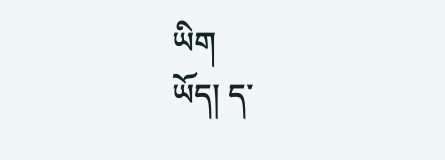ཡིག
ཡོད། ད་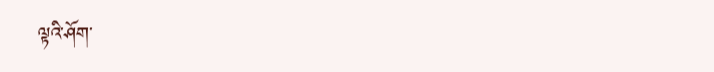ལྟའི་ཤོག་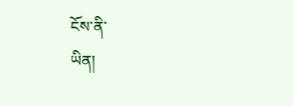ངོས་ནི་
ཡིན།